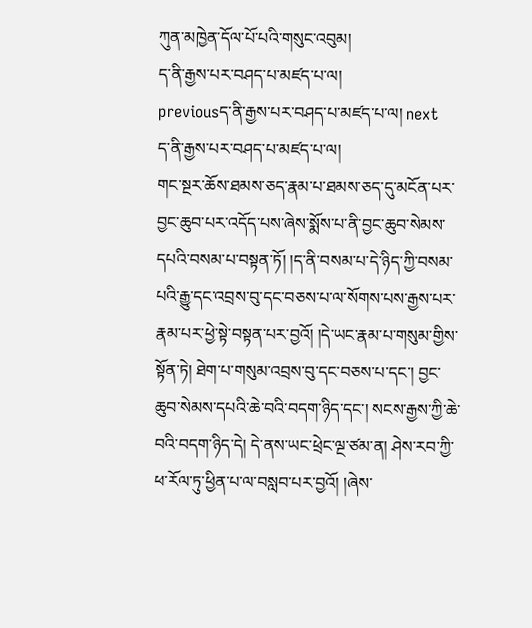ཀུན་མཁྱེན་དོལ་པོ་པའི་གསུང་འབུམ།
ད་ནི་རྒྱས་པར་བཤད་པ་མཛད་པ་ལ།
previousད་ནི་རྒྱས་པར་བཤད་པ་མཛད་པ་ལ། next
ད་ནི་རྒྱས་པར་བཤད་པ་མཛད་པ་ལ།
གང་སྔར་ཆོས་ཐམས་ཅད་རྣམ་པ་ཐམས་ཅད་དུ་མངོན་པར་བྱང་ཆུབ་པར་འདོད་པས་ཞེས་སྨོས་པ་ནི་བྱང་ཆུབ་སེམས་དཔའི་བསམ་པ་བསྟན་ཏོ། །ད་ནི་བསམ་པ་དེ་ཉིད་ཀྱི་བསམ་པའི་རྒྱུ་དང་འབྲས་བུ་དང་བཅས་པ་ལ་སོགས་པས་རྒྱས་པར་རྣམ་པར་ཕྱེ་སྟེ་བསྟན་པར་བྱའོ། །དེ་ཡང་རྣམ་པ་གསུམ་གྱིས་སྟོན་ཏེ། ཐེག་པ་གསུམ་འབྲས་བུ་དང་བཅས་པ་དང་། བྱང་ཆུབ་སེམས་དཔའི་ཆེ་བའི་བདག་ཉིད་དང་། སངས་རྒྱས་ཀྱི་ཆེ་བའི་བདག་ཉིད་དེ། དེ་ནས་ཡང་ཕྲེང་ལྔ་ཙམ་ན། ཤེས་རབ་ཀྱི་ཕ་རོལ་ཏུ་ཕྱིན་པ་ལ་བསླབ་པར་བྱའོ། །ཞེས་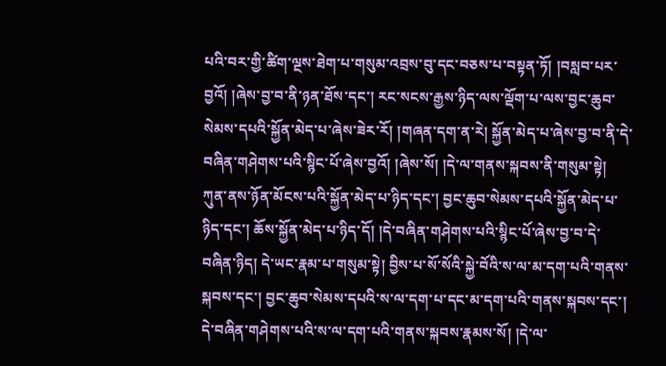པའི་བར་གྱི་ཚིག་ལྔས་ཐེག་པ་གསུམ་འབྲས་བུ་དང་བཅས་པ་བསྟན་ཏོ། །བསླབ་པར་བྱའོ། །ཞེས་བྱ་བ་ནི་ཉན་ཐོས་དང་། རང་སངས་རྒྱས་ཉིད་ལས་ལྡོག་པ་ལས་བྱང་ཆུབ་སེམས་དཔའི་སྐྱོན་མེད་པ་ཞེས་ཟེར་རོ། །གཞན་དག་ན་རེ། སྐྱོན་མེད་པ་ཞེས་བྱ་བ་ནི་དེ་བཞིན་གཤེགས་པའི་སྙིང་པོ་ཞེས་བྱའོ། །ཞེས་སོ། །དེ་ལ་གནས་སྐབས་ནི་གསུམ་སྟེ། ཀུན་ནས་ཉོན་མོངས་པའི་སྐྱོན་མེད་པ་ཉིད་དང་། བྱང་ཆུབ་སེམས་དཔའི་སྐྱོན་མེད་པ་ཉིད་དང་། ཆོས་སྐྱོན་མེད་པ་ཉིད་དོ། །དེ་བཞིན་གཤེགས་པའི་སྙིང་པོ་ཞེས་བྱ་བ་དེ་བཞིན་ཉིད། དེ་ཡང་རྣམ་པ་གསུམ་སྟེ། བྱིས་པ་སོ་སོའི་སྐྱེ་བོའི་ས་ལ་མ་དག་པའི་གནས་སྐབས་དང་། བྱང་ཆུབ་སེམས་དཔའི་ས་ལ་དག་པ་དང་མ་དག་པའི་གནས་སྐབས་དང་། དེ་བཞིན་གཤེགས་པའི་ས་ལ་དག་པའི་གནས་སྐབས་རྣམས་སོ། །དེ་ལ་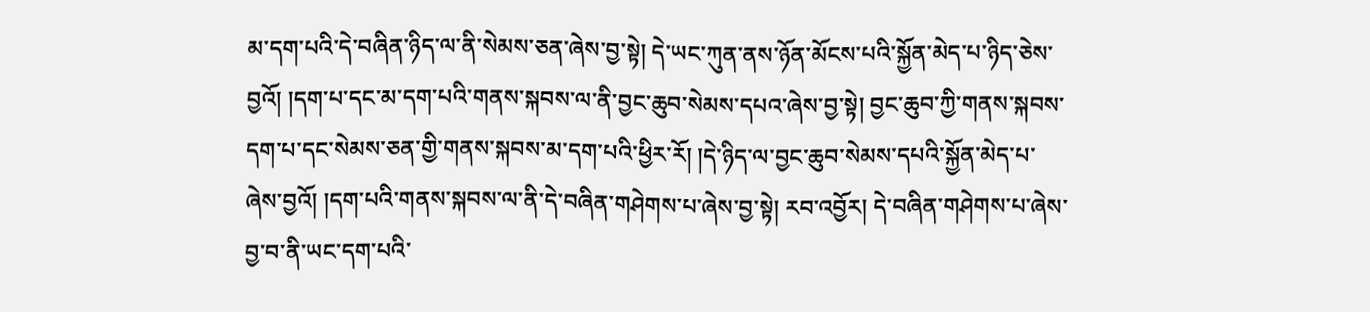མ་དག་པའི་དེ་བཞིན་ཉིད་ལ་ནི་སེམས་ཅན་ཞེས་བྱ་སྟེ། དེ་ཡང་ཀུན་ནས་ཉོན་མོངས་པའི་སྐྱོན་མེད་པ་ཉིད་ཅེས་བྱའོ། །དག་པ་དང་མ་དག་པའི་གནས་སྐབས་ལ་ནི་བྱང་ཆུབ་སེམས་དཔའ་ཞེས་བྱ་སྟེ། བྱང་ཆུབ་ཀྱི་གནས་སྐབས་དག་པ་དང་སེམས་ཅན་གྱི་གནས་སྐབས་མ་དག་པའི་ཕྱིར་རོ། །དེ་ཉིད་ལ་བྱང་ཆུབ་སེམས་དཔའི་སྐྱོན་མེད་པ་ཞེས་བྱའོ། །དག་པའི་གནས་སྐབས་ལ་ནི་དེ་བཞིན་གཤེགས་པ་ཞེས་བྱ་སྟེ། རབ་འབྱོར། དེ་བཞིན་གཤེགས་པ་ཞེས་བྱ་བ་ནི་ཡང་དག་པའི་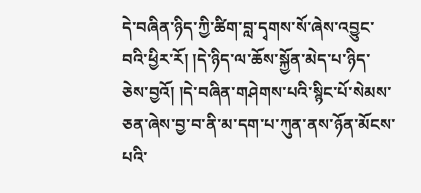དེ་བཞིན་ཉིད་ཀྱི་ཚིག་བླ་དྭགས་སོ་ཞེས་འབྱུང་བའི་ཕྱིར་རོ། །དེ་ཉིད་ལ་ཆོས་སྐྱོན་མེད་པ་ཉིད་ཅེས་བྱའོ། །དེ་བཞིན་གཤེགས་པའི་སྙིང་པོ་སེམས་ཅན་ཞེས་བྱ་བ་ནི་མ་དག་པ་ཀུན་ནས་ཉོན་མོངས་པའི་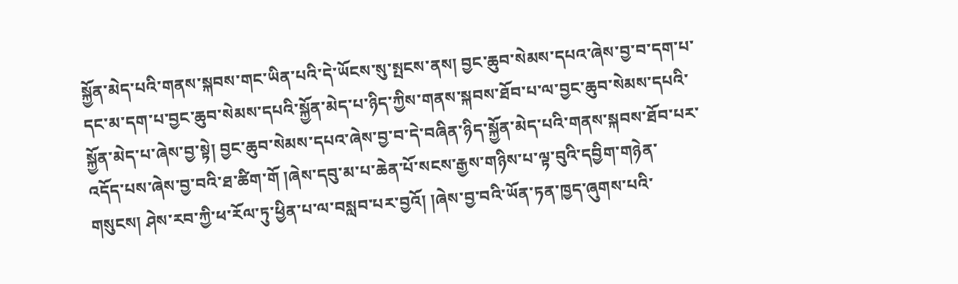སྐྱོན་མེད་པའི་གནས་སྐབས་གང་ཡིན་པའི་དེ་ཡོངས་སུ་སྤངས་ནས། བྱང་ཆུབ་སེམས་དཔའ་ཞེས་བྱ་བ་དག་པ་དང་མ་དག་པ་བྱང་ཆུབ་སེམས་དཔའི་སྐྱོན་མེད་པ་ཉིད་ཀྱིས་གནས་སྐབས་ཐོབ་པ་ལ་བྱང་ཆུབ་སེམས་དཔའི་སྐྱོན་མེད་པ་ཞེས་བྱ་སྟེ། བྱང་ཆུབ་སེམས་དཔའ་ཞེས་བྱ་བ་དེ་བཞིན་ཉིད་སྐྱོན་མེད་པའི་གནས་སྐབས་ཐོབ་པར་འདོད་པས་ཞེས་བྱ་བའི་ཐ་ཚིག་གོ །ཞེས་དབུ་མ་པ་ཆེན་པོ་སངས་རྒྱས་གཉིས་པ་ལྟ་བུའི་དབྱིག་གཉེན་གསུངས། ཤེས་རབ་ཀྱི་ཕ་རོལ་ཏུ་ཕྱིན་པ་ལ་བསླབ་པར་བྱའོ། །ཞེས་བྱ་བའི་ཡོན་ཏན་ཁྱད་ཞུགས་པའི་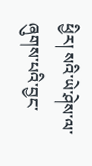ཕྱིར། སའི་ཡེ་ཤེས་ལ་ཞུགས་པའི་བྱང་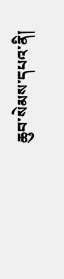ཆུབ་སེམས་དཔའ་ནི།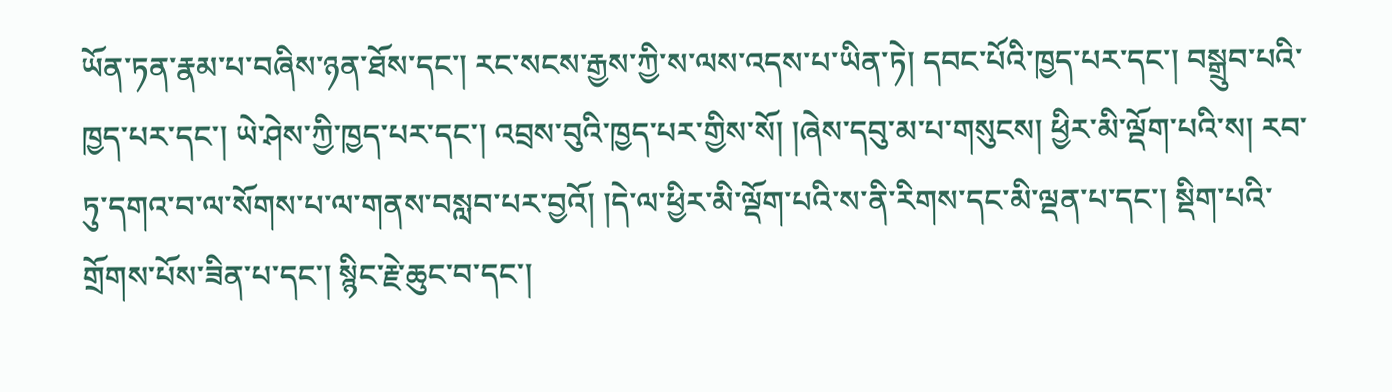ཡོན་ཏན་རྣམ་པ་བཞིས་ཉན་ཐོས་དང་། རང་སངས་རྒྱས་ཀྱི་ས་ལས་འདས་པ་ཡིན་ཏེ། དབང་པོའི་ཁྱད་པར་དང་། བསྒྲུབ་པའི་ཁྱད་པར་དང་། ཡེ་ཤེས་ཀྱི་ཁྱད་པར་དང་། འབྲས་བུའི་ཁྱད་པར་གྱིས་སོ། །ཞེས་དབུ་མ་པ་གསུངས། ཕྱིར་མི་ལྡོག་པའི་ས། རབ་ཏུ་དགའ་བ་ལ་སོགས་པ་ལ་གནས་བསླབ་པར་བྱའོ། །དེ་ལ་ཕྱིར་མི་ལྡོག་པའི་ས་ནི་རིགས་དང་མི་ལྡན་པ་དང་། སྡིག་པའི་གྲོགས་པོས་ཟིན་པ་དང་། སྙིང་རྗེ་ཆུང་བ་དང་།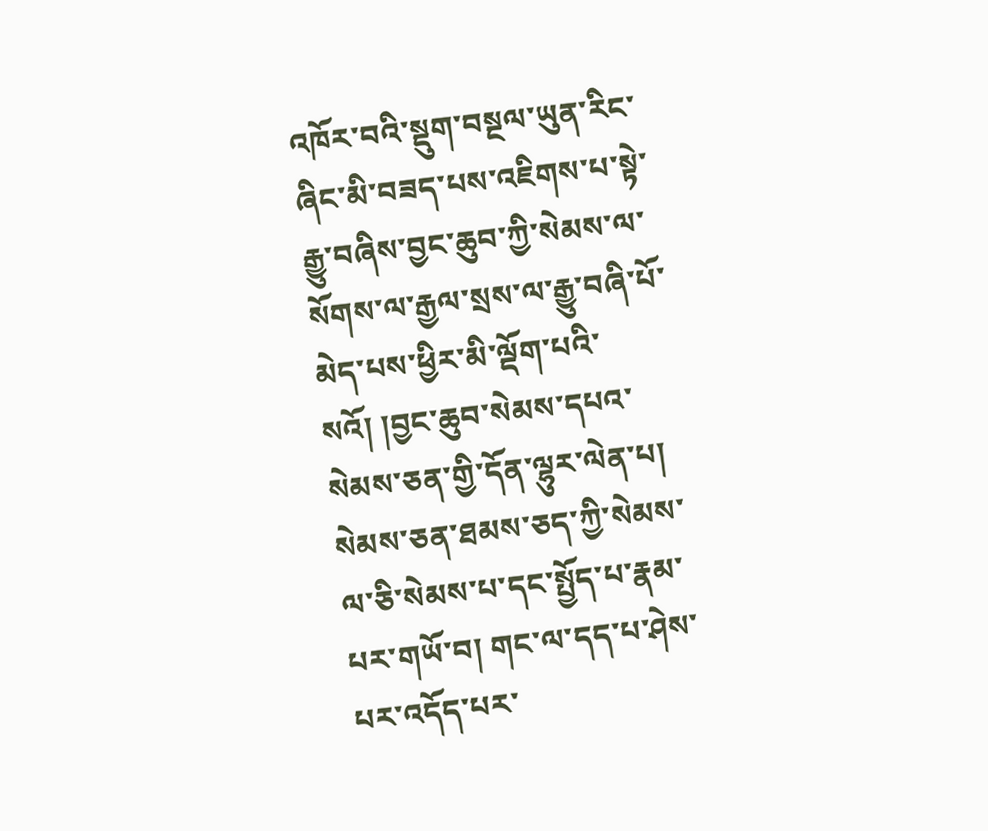འཁོར་བའི་སྡུག་བསྔལ་ཡུན་རིང་ཞིང་མི་བཟད་པས་འཇིགས་པ་སྟེ་རྒྱུ་བཞིས་བྱང་ཆུབ་ཀྱི་སེམས་ལ་སོགས་ལ་རྒྱལ་སྲས་ལ་རྒྱུ་བཞི་པོ་མེད་པས་ཕྱིར་མི་ལྡོག་པའི་སའོ། །བྱང་ཆུབ་སེམས་དཔའ་སེམས་ཅན་གྱི་དོན་ལྷུར་ལེན་པ། སེམས་ཅན་ཐམས་ཅད་ཀྱི་སེམས་ལ་ཅི་སེམས་པ་དང་སྤྱོད་པ་རྣམ་པར་གཡོ་བ། གང་ལ་དད་པ་ཤེས་པར་འདོད་པར་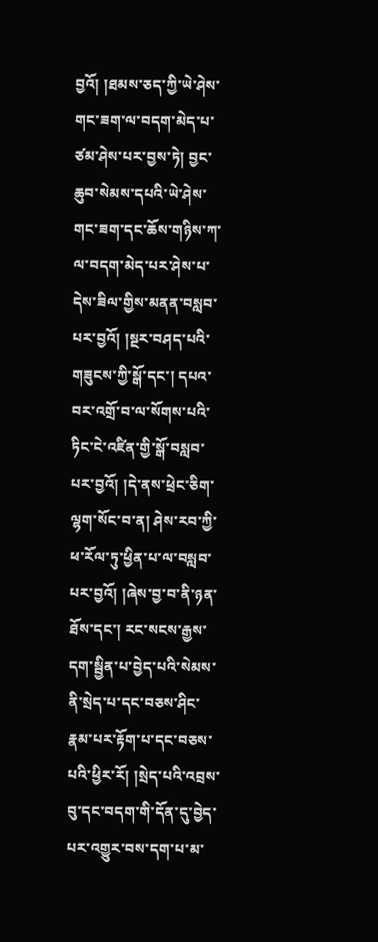བྱའོ། །ཐམས་ཅད་ཀྱི་ཡེ་ཤེས་གང་ཟག་ལ་བདག་མེད་པ་ཙམ་ཤེས་པར་བྱས་ཏེ། བྱང་ཆུབ་སེམས་དཔའི་ཡེ་ཤེས་གང་ཟག་དང་ཆོས་གཉིས་ཀ་ལ་བདག་མེད་པར་ཤེས་པ་དེས་ཟིལ་གྱིས་མནན་བསླབ་པར་བྱའོ། །སྔར་བཤད་པའི་གཟུངས་ཀྱི་སྒོ་དང་། དཔའ་བར་འགྲོ་བ་ལ་སོགས་པའི་ཏིང་ངེ་འཛིན་གྱི་སྒོ་བསླབ་པར་བྱའོ། །དེ་ནས་ཕྲེང་ཅིག་ལྷག་སོང་བ་ན། ཤེས་རབ་ཀྱི་ཕ་རོལ་ཏུ་ཕྱིན་པ་ལ་བསླབ་པར་བྱའོ། །ཞེས་བྱ་བ་ནི་ཉན་ཐོས་དང་། རང་སངས་རྒྱས་དག་སྦྱིན་པ་བྱེད་པའི་སེམས་ནི་སྲེད་པ་དང་བཅས་ཤིང་རྣམ་པར་རྟོག་པ་དང་བཅས་པའི་ཕྱིར་རོ། །སྲེད་པའི་འབྲས་བུ་དང་བདག་གི་དོན་དུ་བྱེད་པར་འགྱུར་བས་དག་པ་མ་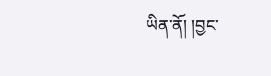ཡིན་ནོ། །བྱང་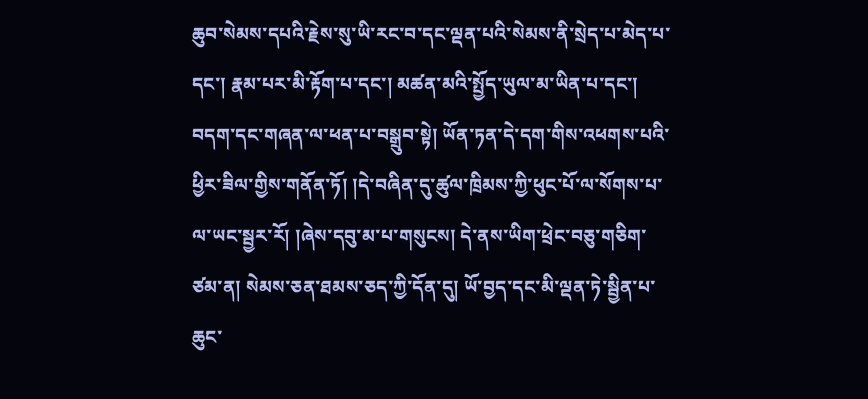ཆུབ་སེམས་དཔའི་རྗེས་སུ་ཡི་རང་བ་དང་ལྡན་པའི་སེམས་ནི་སྲེད་པ་མེད་པ་དང་། རྣམ་པར་མི་རྟོག་པ་དང་། མཚན་མའི་སྤྱོད་ཡུལ་མ་ཡིན་པ་དང་། བདག་དང་གཞན་ལ་ཕན་པ་བསྒྲུབ་སྟེ། ཡོན་ཏན་དེ་དག་གིས་འཕགས་པའི་ཕྱིར་ཟིལ་གྱིས་གནོན་ཏོ། །དེ་བཞིན་དུ་ཚུལ་ཁྲིམས་ཀྱི་ཕུང་པོ་ལ་སོགས་པ་ལ་ཡང་སྦྱར་རོ། །ཞེས་དབུ་མ་པ་གསུངས། དེ་ནས་ཡིག་ཕྲེང་བཅུ་གཅིག་ཙམ་ན། སེམས་ཅན་ཐམས་ཅད་ཀྱི་དོན་དུ། ཡོ་བྱད་དང་མི་ལྡན་ཏེ་སྦྱིན་པ་ཆུང་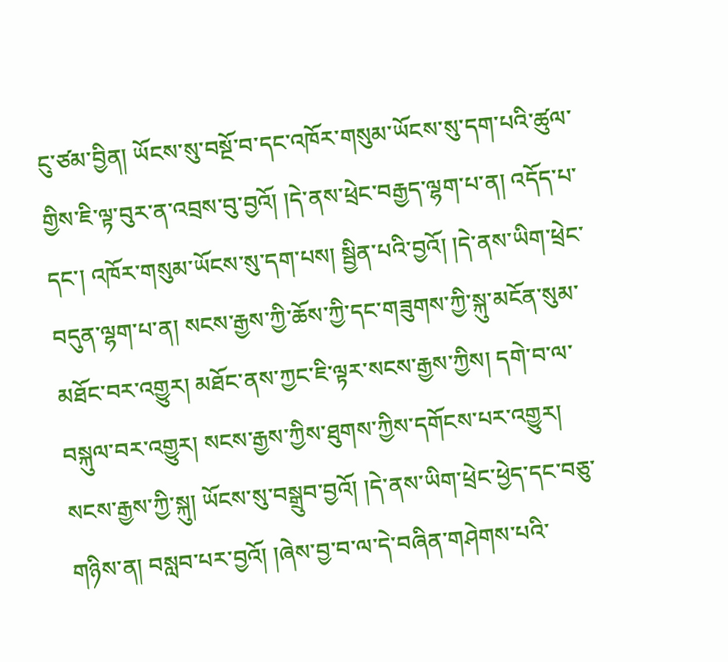ངུ་ཙམ་བྱིན། ཡོངས་སུ་བསྔོ་བ་དང་འཁོར་གསུམ་ཡོངས་སུ་དག་པའི་ཚུལ་གྱིས་ཇི་ལྟ་བུར་ན་འབྲས་བུ་བྱའོ། །དེ་ནས་ཕྲེང་བརྒྱད་ལྷག་པ་ན། འདོད་པ་དང་། འཁོར་གསུམ་ཡོངས་སུ་དག་པས། སྦྱིན་པའི་བྱའོ། །དེ་ནས་ཡིག་ཕྲེང་བདུན་ལྷག་པ་ན། སངས་རྒྱས་ཀྱི་ཆོས་ཀྱི་དང་གཟུགས་ཀྱི་སྐུ་མངོན་སུམ་མཐོང་བར་འགྱུར། མཐོང་ནས་ཀྱང་ཇི་ལྟར་སངས་རྒྱས་ཀྱིས། དགེ་བ་ལ་བསྐུལ་བར་འགྱུར། སངས་རྒྱས་ཀྱིས་ཐུགས་ཀྱིས་དགོངས་པར་འགྱུར། སངས་རྒྱས་ཀྱི་སྐུ། ཡོངས་སུ་བསྒྲུབ་བྱའོ། །དེ་ནས་ཡིག་ཕྲེང་ཕྱེད་དང་བཅུ་གཉིས་ན། བསླབ་པར་བྱའོ། །ཞེས་བྱ་བ་ལ་དེ་བཞིན་གཤེགས་པའི་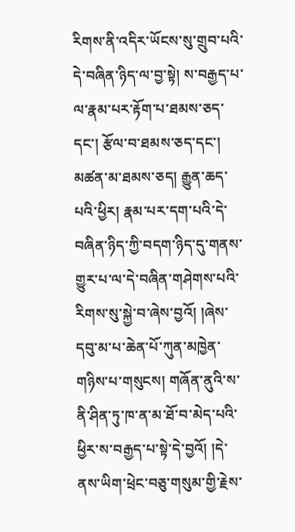རིགས་ནི་འདིར་ཡོངས་སུ་གྲུབ་པའི་དེ་བཞིན་ཉིད་ལ་བྱ་སྟེ། ས་བརྒྱད་པ་ལ་རྣམ་པར་རྟོག་པ་ཐམས་ཅད་དང་། རྩོལ་བ་ཐམས་ཅད་དང་། མཚན་མ་ཐམས་ཅད། རྒྱུན་ཆད་པའི་ཕྱིར། རྣམ་པར་དག་པའི་དེ་བཞིན་ཉིད་ཀྱི་བདག་ཉིད་དུ་གནས་གྱུར་པ་ལ་དེ་བཞིན་གཤེགས་པའི་རིགས་སུ་སྐྱེ་བ་ཞེས་བྱའོ། །ཞེས་དབུ་མ་པ་ཆེན་པོ་ཀུན་མཁྱེན་གཉིས་པ་གསུངས། གཞོན་ནུའི་ས་ནི་ཤིན་ཏུ་ཁ་ན་མ་ཐོ་བ་མེད་པའི་ཕྱིར་ས་བརྒྱད་པ་སྟེ་དེ་བྱའོ། །དེ་ནས་ཡིག་ཕྲེང་བཅུ་གསུམ་གྱི་རྗེས་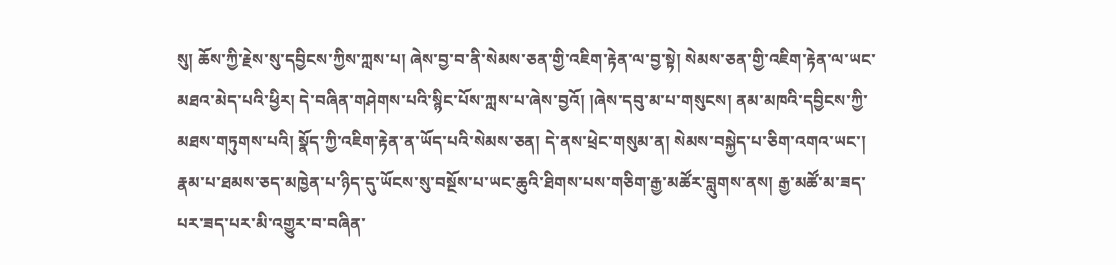སུ། ཆོས་ཀྱི་རྗེས་སུ་དབྱིངས་ཀྱིས་ཀླས་པ། ཞེས་བྱ་བ་ནི་སེམས་ཅན་གྱི་འཇིག་རྟེན་ལ་བྱ་སྟེ། སེམས་ཅན་གྱི་འཇིག་རྟེན་ལ་ཡང་མཐའ་མེད་པའི་ཕྱིར། དེ་བཞིན་གཤེགས་པའི་སྙིང་པོས་ཀླས་པ་ཞེས་བྱའོ། །ཞེས་དབུ་མ་པ་གསུངས། ནམ་མཁའི་དབྱིངས་ཀྱི་མཐས་གཏུགས་པའི། སྣོད་ཀྱི་འཇིག་རྟེན་ན་ཡོད་པའི་སེམས་ཅན། དེ་ནས་ཕྲེང་གསུམ་ན། སེམས་བསྐྱེད་པ་ཅིག་འགའ་ཡང་། རྣམ་པ་ཐམས་ཅད་མཁྱེན་པ་ཉིད་དུ་ཡོངས་སུ་བསྔོས་པ་ཡང་ཆུའི་ཐིགས་པས་གཅིག་རྒྱ་མཚོར་བླུགས་ནས། རྒྱ་མཚོ་མ་ཟད་པར་ཟད་པར་མི་འགྱུར་བ་བཞིན་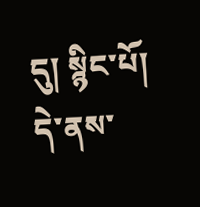དུ། སྙིང་པོ། དེ་ནས་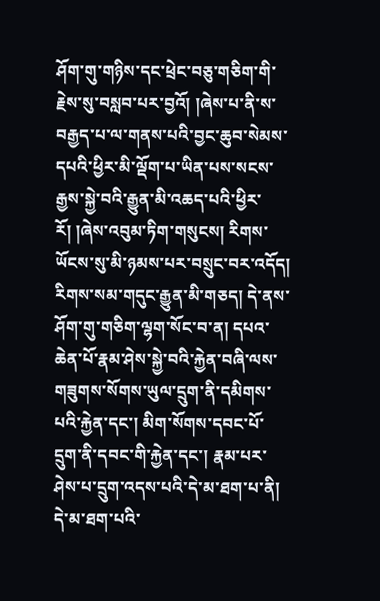ཤོག་གུ་གཉིས་དང་ཕྲེང་བཅུ་གཅིག་གི་རྗེས་སུ་བསླབ་པར་བྱའོ། །ཞེས་པ་ནི་ས་བརྒྱད་པ་ལ་གནས་པའི་བྱང་ཆུབ་སེམས་དཔའི་ཕྱིར་མི་ལྡོག་པ་ཡིན་པས་སངས་རྒྱས་སྐྱེ་བའི་རྒྱུན་མི་འཆད་པའི་ཕྱིར་རོ། །ཞེས་འབུམ་ཏིག་གསུངས། རིགས་ཡོངས་སུ་མི་ཉམས་པར་བསྲུང་བར་འདོད། རིགས་སམ་གདུང་རྒྱུན་མི་གཅད། དེ་ནས་ཤོག་གུ་གཅིག་ལྷག་སོང་བ་ན། དཔའ་ཆེན་པོ་རྣམ་ཤེས་སྐྱེ་བའི་རྐྱེན་བཞི་ལས་གཟུགས་སོགས་ཡུལ་དྲུག་ནི་དམིགས་པའི་རྐྱེན་དང་། མིག་སོགས་དབང་པོ་དྲུག་ནི་དབང་གི་རྐྱེན་དང་། རྣམ་པར་ཤེས་པ་དྲུག་འདས་པའི་དེ་མ་ཐག་པ་ནི། དེ་མ་ཐག་པའི་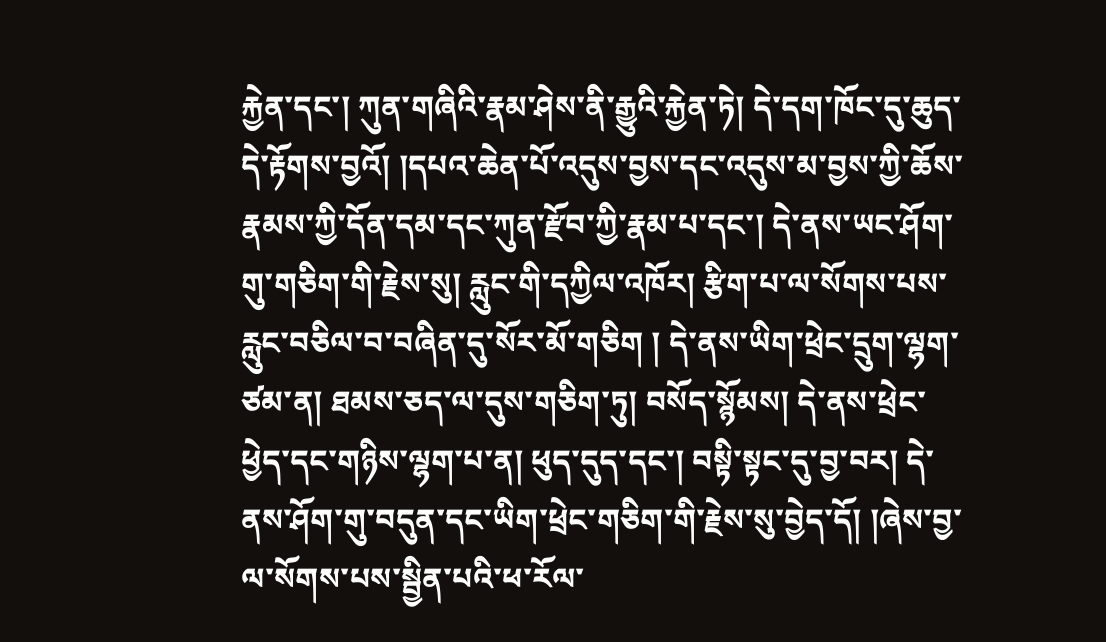རྐྱེན་དང་། ཀུན་གཞིའི་རྣམ་ཤེས་ནི་རྒྱུའི་རྐྱེན་ཏེ། དེ་དག་ཁོང་དུ་ཆུད་དེ་རྟོགས་བྱའོ། །དཔའ་ཆེན་པོ་འདུས་བྱས་དང་འདུས་མ་བྱས་ཀྱི་ཆོས་རྣམས་ཀྱི་དོན་དམ་དང་ཀུན་རྫོབ་ཀྱི་རྣམ་པ་དང་། དེ་ནས་ཡང་ཤོག་གུ་གཅིག་གི་རྗེས་སུ། རླུང་གི་དཀྱིལ་འཁོར། རྩིག་པ་ལ་སོགས་པས་རླུང་བཅིལ་བ་བཞིན་དུ་སོར་མོ་གཅིག ། དེ་ནས་ཡིག་ཕྲེང་དྲུག་ལྷག་ཙམ་ན། ཐམས་ཅད་ལ་དུས་གཅིག་ཏུ། བསོད་སྙོམས། དེ་ནས་ཕྲེང་ཕྱེད་དང་གཉིས་ལྷག་པ་ན། ཕུད་དུད་དང་། བསྟི་སྟང་དུ་བྱ་བར། དེ་ནས་ཤོག་གུ་བདུན་དང་ཡིག་ཕྲེང་གཅིག་གི་རྗེས་སུ་བྱེད་དོ། །ཞེས་བྱ་ལ་སོགས་པས་སྦྱིན་པའི་ཕ་རོལ་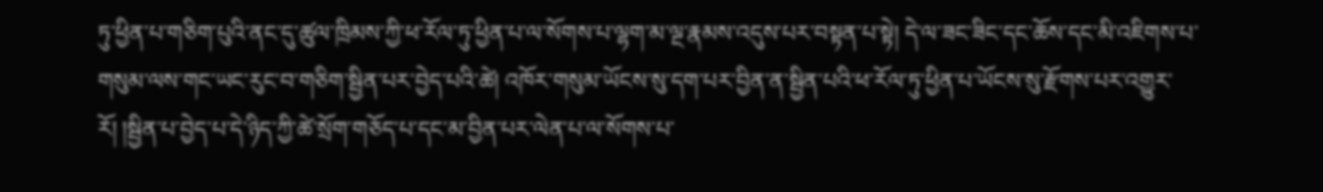ཏུ་ཕྱིན་པ་གཅིག་པུའི་ནང་དུ་ཚུལ་ཁྲིམས་ཀྱི་ཕ་རོལ་ཏུ་ཕྱིན་པ་ལ་སོགས་པ་ལྷག་མ་ལྔ་རྣམས་འདུས་པར་བསྟན་པ་སྟེ། དེ་ལ་ཟང་ཟིང་དང་ཆོས་དང་མི་འཇིགས་པ་གསུམ་ལས་གང་ཡང་རུང་བ་གཅིག་སྦྱིན་པར་བྱེད་པའི་ཚེ། འཁོར་གསུམ་ཡོངས་སུ་དག་པར་བྱིན་ན་སྦྱིན་པའི་ཕ་རོལ་ཏུ་ཕྱིན་པ་ཡོངས་སུ་རྫོགས་པར་འགྱུར་རོ། །སྦྱིན་པ་བྱེད་པ་དེ་ཉིད་ཀྱི་ཚེ་སྲོག་གཅོད་པ་དང་མ་བྱིན་པར་ལེན་པ་ལ་སོགས་པ་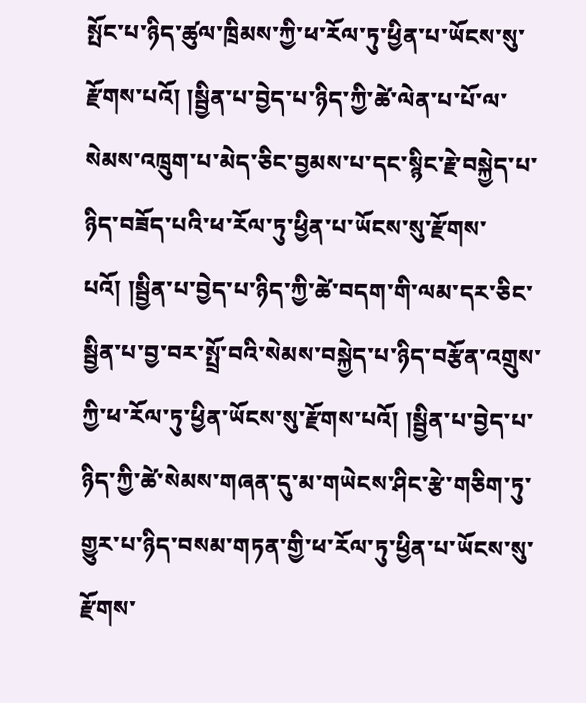སྤོང་པ་ཉིད་ཚུལ་ཁྲིམས་ཀྱི་ཕ་རོལ་ཏུ་ཕྱིན་པ་ཡོངས་སུ་རྫོགས་པའོ། །སྦྱིན་པ་བྱེད་པ་ཉིད་ཀྱི་ཚེ་ལེན་པ་པོ་ལ་སེམས་འཁྲུག་པ་མེད་ཅིང་བྱམས་པ་དང་སྙིང་རྗེ་བསྐྱེད་པ་ཉིད་བཟོད་པའི་ཕ་རོལ་ཏུ་ཕྱིན་པ་ཡོངས་སུ་རྫོགས་པའོ། །སྦྱིན་པ་བྱེད་པ་ཉིད་ཀྱི་ཚེ་བདག་གི་ལམ་དར་ཅིང་སྦྱིན་པ་བྱ་བར་སྤྲོ་བའི་སེམས་བསྐྱེད་པ་ཉིད་བརྩོན་འགྲུས་ཀྱི་ཕ་རོལ་ཏུ་ཕྱིན་ཡོངས་སུ་རྫོགས་པའོ། །སྦྱིན་པ་བྱེད་པ་ཉིད་ཀྱི་ཚེ་སེམས་གཞན་དུ་མ་གཡེངས་ཤིང་རྩེ་གཅིག་ཏུ་གྱུར་པ་ཉིད་བསམ་གཏན་གྱི་ཕ་རོལ་ཏུ་ཕྱིན་པ་ཡོངས་སུ་རྫོགས་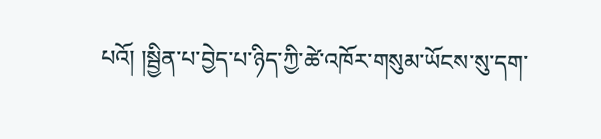པའོ། །སྦྱིན་པ་བྱེད་པ་ཉིད་ཀྱི་ཚེ་འཁོར་གསུམ་ཡོངས་སུ་དག་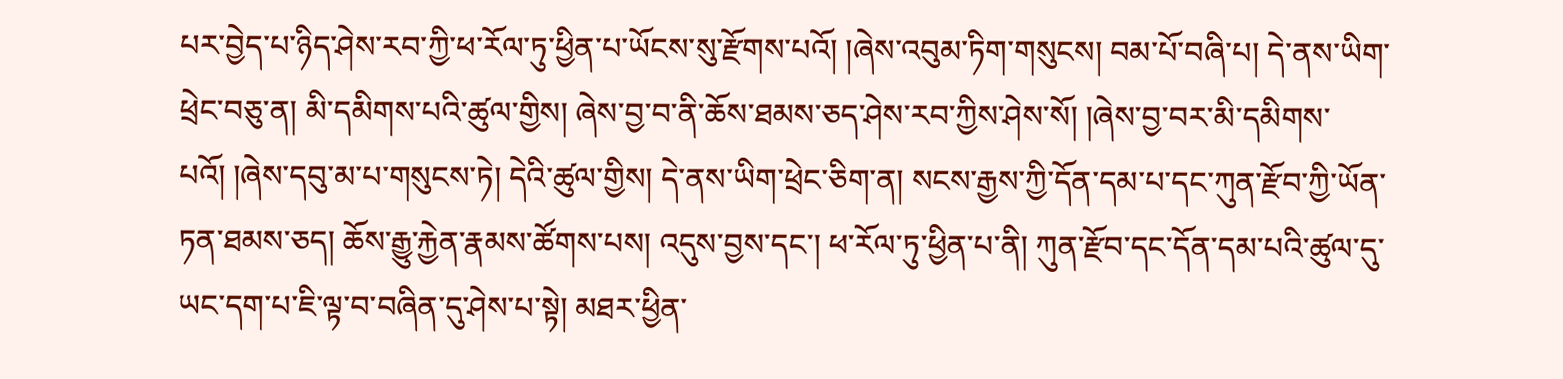པར་བྱེད་པ་ཉིད་ཤེས་རབ་ཀྱི་ཕ་རོལ་ཏུ་ཕྱིན་པ་ཡོངས་སུ་རྫོགས་པའོ། །ཞེས་འབུམ་ཏིག་གསུངས། བམ་པོ་བཞི་པ། དེ་ནས་ཡིག་ཕྲེང་བཅུ་ན། མི་དམིགས་པའི་ཚུལ་གྱིས། ཞེས་བྱ་བ་ནི་ཆོས་ཐམས་ཅད་ཤེས་རབ་ཀྱིས་ཤེས་སོ། །ཞེས་བྱ་བར་མི་དམིགས་པའོ། །ཞེས་དབུ་མ་པ་གསུངས་ཏེ། དེའི་ཚུལ་གྱིས། དེ་ནས་ཡིག་ཕྲེང་ཅིག་ན། སངས་རྒྱས་ཀྱི་དོན་དམ་པ་དང་ཀུན་རྫོབ་ཀྱི་ཡོན་ཏན་ཐམས་ཅད། ཆོས་རྒྱུ་རྐྱེན་རྣམས་ཚོགས་པས། འདུས་བྱས་དང་། ཕ་རོལ་ཏུ་ཕྱིན་པ་ནི། ཀུན་རྫོབ་དང་དོན་དམ་པའི་ཚུལ་དུ་ཡང་དག་པ་ཇི་ལྟ་བ་བཞིན་དུ་ཤེས་པ་སྟེ། མཐར་ཕྱིན་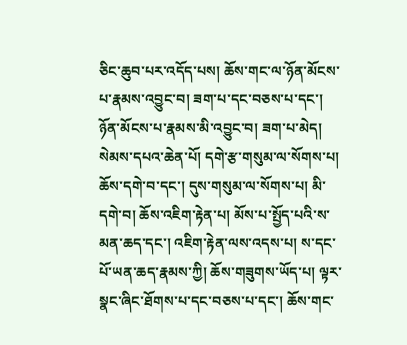ཅིང་ཆུབ་པར་འདོད་པས། ཆོས་གང་ལ་ཉོན་མོངས་པ་རྣམས་འབྱུང་བ། ཟག་པ་དང་བཅས་པ་དང་། ཉོན་མོངས་པ་རྣམས་མི་འབྱུང་བ། ཟག་པ་མེད། སེམས་དཔའ་ཆེན་པོ། དགེ་རྩ་གསུམ་ལ་སོགས་པ། ཆོས་དགེ་བ་དང་། དུས་གསུམ་ལ་སོགས་པ། མི་དགེ་བ། ཆོས་འཇིག་རྟེན་པ། མོས་པ་སྤྱོད་པའི་ས་མན་ཆད་དང་། འཇིག་རྟེན་ལས་འདས་པ། ས་དང་པོ་ཡན་ཆད་རྣམས་ཀྱི། ཆོས་གཟུགས་ཡོད་པ། ལྟར་སྣང་ཞིང་ཐོགས་པ་དང་བཅས་པ་དང་། ཆོས་གང་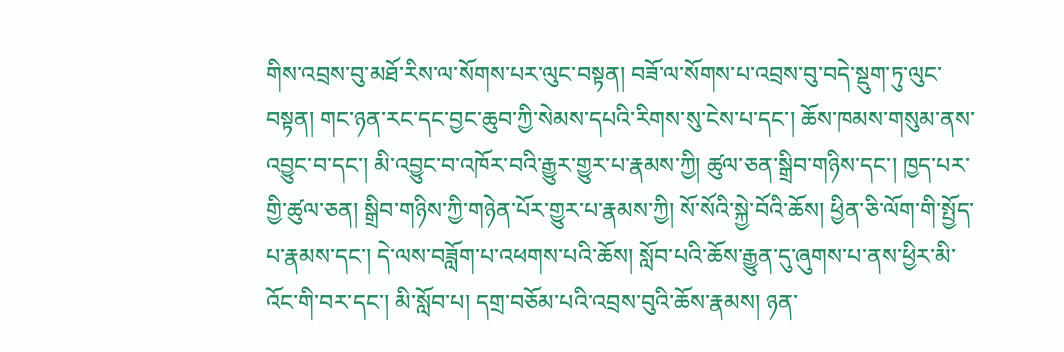གིས་འབྲས་བུ་མཐོ་རིས་ལ་སོགས་པར་ལུང་བསྟན། བཟོ་ལ་སོགས་པ་འབྲས་བུ་བདེ་སྡུག་ཏུ་ལུང་བསྟན། གང་ཉན་རང་དང་བྱང་ཆུབ་ཀྱི་སེམས་དཔའི་རིགས་སུ་ངེས་པ་དང་། ཆོས་ཁམས་གསུམ་ནས་འབྱུང་བ་དང་། མི་འབྱུང་བ་འཁོར་བའི་རྒྱུར་གྱུར་པ་རྣམས་ཀྱི། ཚུལ་ཅན་སྒྲིབ་གཉིས་དང་། ཁྱད་པར་གྱི་ཚུལ་ཅན། སྒྲིབ་གཉིས་ཀྱི་གཉེན་པོར་གྱུར་པ་རྣམས་ཀྱི། སོ་སོའི་སྐྱེ་བོའི་ཆོས། ཕྱིན་ཅི་ལོག་གི་སྤྱོད་པ་རྣམས་དང་། དེ་ལས་བཟློག་པ་འཕགས་པའི་ཆོས། སློབ་པའི་ཆོས་རྒྱུན་དུ་ཞུགས་པ་ནས་ཕྱིར་མི་འོང་གི་བར་དང་། མི་སློབ་པ། དགྲ་བཅོམ་པའི་འབྲས་བུའི་ཆོས་རྣམས། ཉན་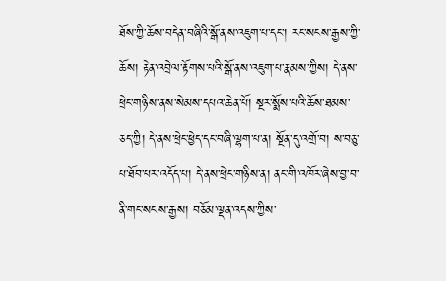ཐོས་ཀྱི་ཆོས་བདེན་བཞིའི་སྒོ་ནས་འཇུག་པ་དང་། རང་སངས་རྒྱས་ཀྱི་ཆོས། རྟེན་འབྲེལ་རྟོགས་པའི་སྒོ་ནས་འཇུག་པ་རྣམས་ཀྱིས། དེ་ནས་ཕྲེང་གཉིས་ནས་སེམས་དཔའ་ཆེན་པོ། སྔར་སྨོས་པའི་ཆོས་ཐམས་ཅད་ཀྱི། དེ་ནས་ཕྲེང་ཕྱེད་དང་བཞི་ལྷག་པ་ན། སྔོན་དུ་འགྲོ་བ། ས་བཅུ་པ་ཐོབ་པར་འདོད་པ། དེ་ནས་ཕྲེང་གཉིས་ན། ནང་གི་འཁོར་ཞེས་བྱ་བ་ནི་གང་སངས་རྒྱས། བཅོམ་ལྡན་འདས་ཀྱིས་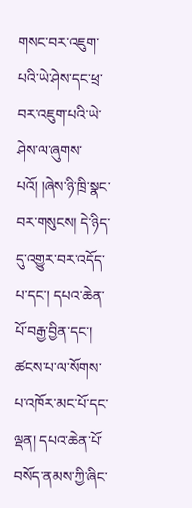གསང་བར་འཇུག་པའི་ཡེ་ཤེས་དང་ཕྲ་བར་འཇུག་པའི་ཡེ་ཤེས་ལ་ཞུགས་པའོ། །ཞེས་ཉི་ཁྲི་སྣང་བར་གསུངས། དེ་ཉིད་དུ་འགྱུར་བར་འདོད་པ་དང་། དཔའ་ཆེན་པོ་བརྒྱ་བྱིན་དང་། ཚངས་པ་ལ་སོགས་པ་འཁོར་མང་པོ་དང་ལྡན། དཔའ་ཆེན་པོ་བསོད་ནམས་ཀྱི་ཞིང་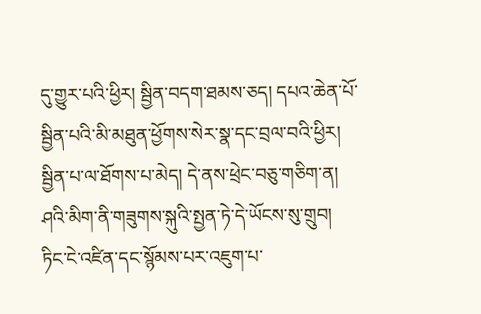དུ་གྱུར་པའི་ཕྱིར། སྦྱིན་བདག་ཐམས་ཅད། དཔའ་ཆེན་པོ་སྦྱིན་པའི་མི་མཐུན་ཕྱོགས་སེར་སྣ་དང་བྲལ་བའི་ཕྱིར། སྦྱིན་པ་ལ་ཐོགས་པ་མེད། དེ་ནས་ཕྲེང་བཅུ་གཅིག་ན། ཤའི་མིག་ནི་གཟུགས་སྐུའི་སྤྱན་ཏེ་དེ་ཡོངས་སུ་གྲུབ། ཏིང་ངེ་འཛིན་དང་སྙོམས་པར་འཇུག་པ་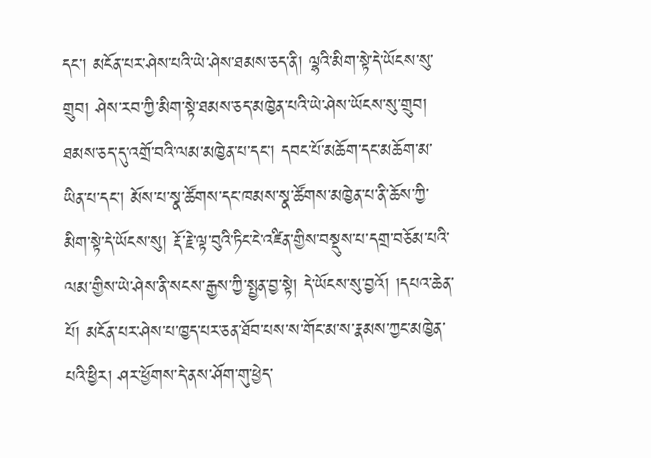དང་། མངོན་པར་ཤེས་པའི་ཡེ་ཤེས་ཐམས་ཅད་ནི། ལྷའི་མིག་སྟེ་དེ་ཡོངས་སུ་གྲུབ། ཤེས་རབ་ཀྱི་མིག་སྟེ་ཐམས་ཅད་མཁྱེན་པའི་ཡེ་ཤེས་ཡོངས་སུ་གྲུབ། ཐམས་ཅད་དུ་འགྲོ་བའི་ལམ་མཁྱེན་པ་དང་། དབང་པོ་མཆོག་དང་མཆོག་མ་ཡིན་པ་དང་། མོས་པ་སྣ་ཚོགས་དང་ཁམས་སྣ་ཚོགས་མཁྱེན་པ་ནི་ཆོས་ཀྱི་མིག་སྟེ་དེ་ཡོངས་སུ། རྡོ་རྗེ་ལྟ་བུའི་ཏིང་ངེ་འཛིན་གྱིས་བསྡུས་པ་དགྲ་བཅོམ་པའི་ལམ་གྱིས་ཡེ་ཤེས་ནི་སངས་རྒྱས་ཀྱི་སྤྱན་བྱ་སྟེ། དེ་ཡོངས་སུ་བྱའོ། །དཔའ་ཆེན་པོ། མངོན་པར་ཤེས་པ་ཁྱད་པར་ཅན་ཐོབ་པས་ས་གོང་མ་ས་རྣམས་ཀྱང་མཁྱེན་པའི་ཕྱིར། ཤར་ཕྱོགས་དེ་ནས་ཤོག་གུ་ཕྱེད་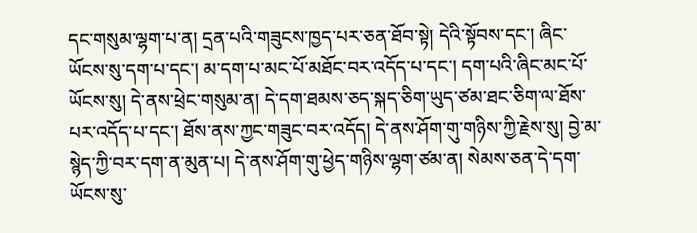དང་གསུམ་ལྷག་པ་ན། དྲན་པའི་གཟུངས་ཁྱད་པར་ཅན་ཐོབ་སྟེ། དེའི་སྟོབས་དང་། ཞིང་ཡོངས་སུ་དག་པ་དང་། མ་དག་པ་མང་པོ་མཐོང་བར་འདོད་པ་དང་། དག་པའི་ཞིང་མང་པོ་ཡོངས་སུ། དེ་ནས་ཕྲེང་གསུམ་ན། དེ་དག་ཐམས་ཅད་སྐད་ཅིག་ཡུད་ཙམ་ཐང་ཅིག་ལ་ཐོས་པར་འདོད་པ་དང་། ཐོས་ནས་ཀྱང་གཟུང་བར་འདོད། དེ་ནས་ཤོག་གུ་གཉིས་ཀྱི་རྗེས་སུ། བྱེ་མ་སྙེད་ཀྱི་བར་དག་ན་མུན་པ། དེ་ནས་ཤོག་གུ་ཕྱེད་གཉིས་ལྷག་ཙམ་ན། སེམས་ཅན་དེ་དག་ཡོངས་སུ་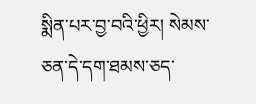སྨིན་པར་བྱ་བའི་ཕྱིར། སེམས་ཅན་དེ་དག་ཐམས་ཅད་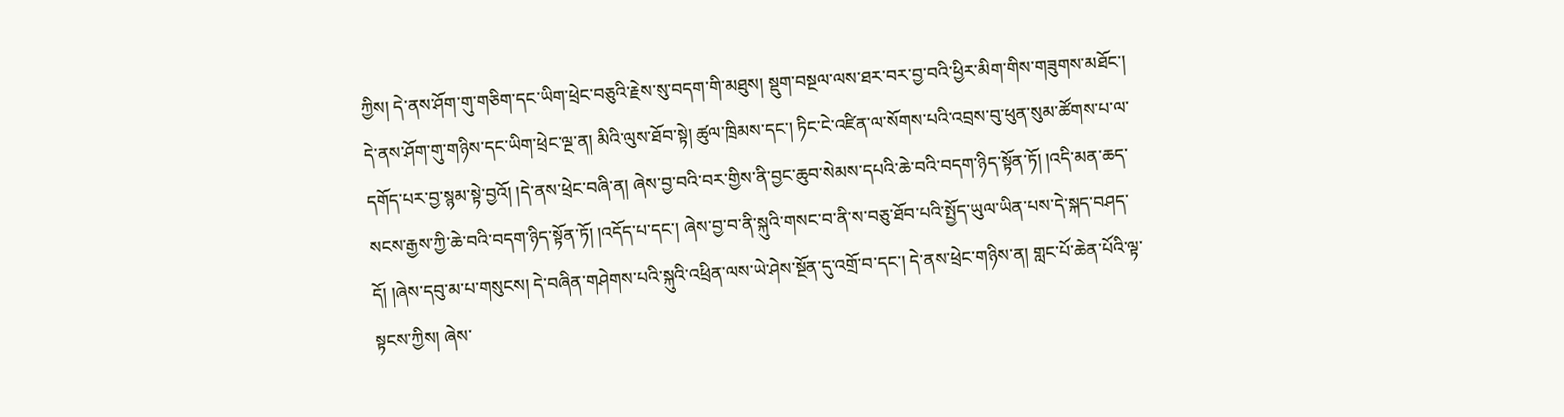ཀྱིས། དེ་ནས་ཤོག་གུ་གཅིག་དང་ཡིག་ཕྲེང་བཅུའི་རྗེས་སུ་བདག་གི་མཐུས། སྡུག་བསྔལ་ལས་ཐར་བར་བྱ་བའི་ཕྱིར་མིག་གིས་གཟུགས་མཐོང་། དེ་ནས་ཤོག་གུ་གཉིས་དང་ཡིག་ཕྲེང་ལྔ་ན། མིའི་ལུས་ཐོབ་སྟེ། ཚུལ་ཁྲིམས་དང་། ཏིང་ངེ་འཛིན་ལ་སོགས་པའི་འབྲས་བུ་ཕུན་སུམ་ཚོགས་པ་ལ་དགོད་པར་བྱ་སྙམ་སྟེ་བྱའོ། །དེ་ནས་ཕྲེང་བཞི་ན། ཞེས་བྱ་བའི་བར་གྱིས་ནི་བྱང་ཆུབ་སེམས་དཔའི་ཆེ་བའི་བདག་ཉིད་སྟོན་ཏོ། །འདི་མན་ཆད་སངས་རྒྱས་ཀྱི་ཆེ་བའི་བདག་ཉིད་སྟོན་ཏོ། །འདོད་པ་དང་། ཞེས་བྱ་བ་ནི་སྐུའི་གསང་བ་ནི་ས་བཅུ་ཐོབ་པའི་སྤྱོད་ཡུལ་ཡིན་པས་དེ་སྐད་བཤད་དོ། །ཞེས་དབུ་མ་པ་གསུངས། དེ་བཞིན་གཤེགས་པའི་སྐུའི་འཕྲིན་ལས་ཡེ་ཤེས་སྔོན་དུ་འགྲོ་བ་དང་། དེ་ནས་ཕྲེང་གཉིས་ན། གླང་པོ་ཆེན་པོའི་ལྟ་སྟངས་ཀྱིས། ཞེས་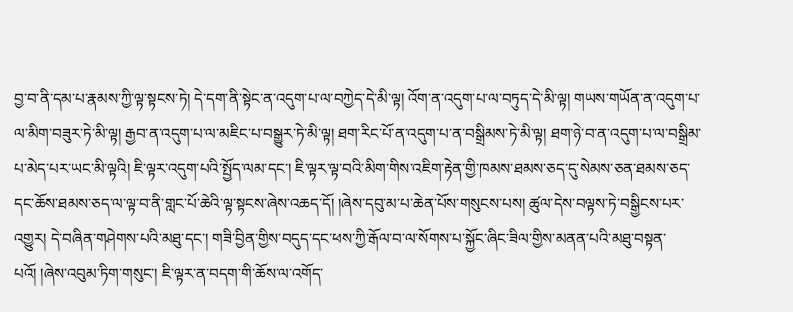བྱ་བ་ནི་དམ་པ་རྣམས་ཀྱི་ལྟ་སྟངས་ཏེ། དེ་དག་ནི་སྟེང་ན་འདུག་པ་ལ་བཀྱེད་དེ་མི་ལྟ། འོག་ན་འདུག་པ་ལ་བཏུད་དེ་མི་ལྟ། གཡས་གཡོན་ན་འདུག་པ་ལ་མིག་བཟུར་ཏེ་མི་ལྟ། རྒྱབ་ན་འདུག་པ་ལ་མཇིང་པ་བསྒྱུར་ཏེ་མི་ལྟ། ཐག་རིང་པོ་ན་འདུག་པ་ན་བསྒྲིམས་ཏེ་མི་ལྟ། ཐག་ཉེ་བ་ན་འདུག་པ་ལ་བསྒྲིམ་པ་མེད་པར་ཡང་མི་ལྟའི། ཇི་ལྟར་འདུག་པའི་སྤྱོད་ལམ་དང་། ཇི་ལྟར་ལྟ་བའི་མིག་གིས་འཇིག་རྟེན་གྱི་ཁམས་ཐམས་ཅད་དུ་སེམས་ཅན་ཐམས་ཅད་དང་ཆོས་ཐམས་ཅད་ལ་ལྟ་བ་ནི་གླང་པོ་ཆེའི་ལྟ་སྟངས་ཞེས་འཆད་དོ། །ཞེས་དབུ་མ་པ་ཆེན་པོས་གསུངས་པས། ཚུལ་དེས་བལྟས་ཏེ་བསྒྱིངས་པར་འགྱུར། དེ་བཞིན་གཤེགས་པའི་མཐུ་དང་། གཟི་བྱིན་གྱིས་བདུད་དང་ཕས་ཀྱི་རྒོལ་བ་ལ་སོགས་པ་སྐྱོང་ཞིང་ཟིལ་གྱིས་མནན་པའི་མཐུ་བསྟན་པའོ། །ཞེས་འབུམ་ཏིག་གསུང་། ཇི་ལྟར་ན་བདག་གི་ཆོས་ལ་འགོད་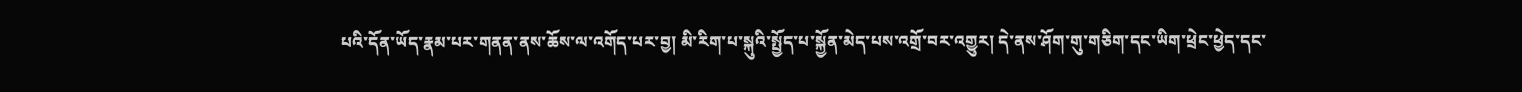པའི་དོན་ཡོད་རྣམ་པར་གནན་ནས་ཆོས་ལ་འགོད་པར་བྱ། མི་རིག་པ་སྐུའི་སྤྱོད་པ་སྐྱོན་མེད་པས་འགྲོ་བར་འགྱུར། དེ་ནས་ཤོག་གུ་གཅིག་དང་ཡིག་ཕྲེང་ཕྱེད་དང་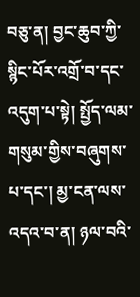བཅུ་ན། བྱང་ཆུབ་ཀྱི་སྙིང་པོར་འགྲོ་བ་དང་འདུག་པ་སྟེ། སྤྱོད་ལམ་གསུམ་གྱིས་བཞུགས་པ་དང་། མྱ་ངན་ལས་འདའ་བ་ན། ཉལ་བའི་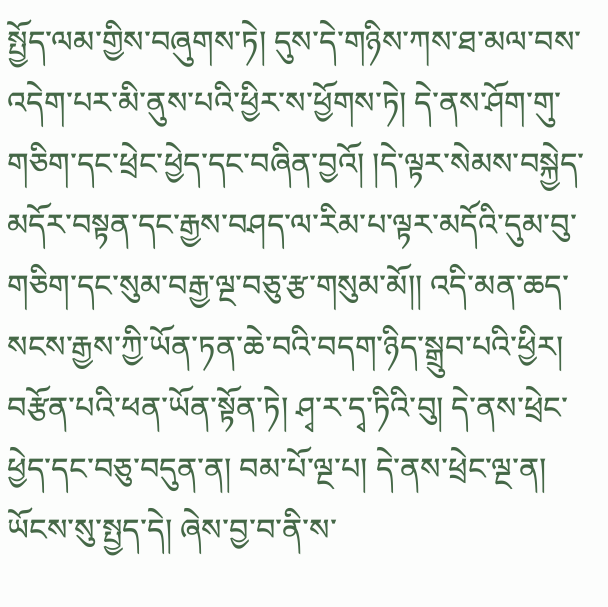སྤྱོད་ལམ་གྱིས་བཞུགས་ཏེ། དུས་དེ་གཉིས་ཀས་ཐ་མལ་བས་འདེག་པར་མི་ནུས་པའི་ཕྱིར་ས་ཕྱོགས་ཏེ། དེ་ནས་ཤོག་གུ་གཅིག་དང་ཕྲེང་ཕྱེད་དང་བཞིན་བྱའོ། །དེ་ལྟར་སེམས་བསྐྱེད་མདོར་བསྟན་དང་རྒྱས་བཤད་ལ་རིམ་པ་ལྟར་མདོའི་དུམ་བུ་གཅིག་དང་སུམ་བརྒྱ་ལྔ་བཅུ་རྩ་གསུམ་མོ།། འདི་མན་ཆད་སངས་རྒྱས་ཀྱི་ཡོན་ཏན་ཆེ་བའི་བདག་ཉིད་སྒྲུབ་པའི་ཕྱིར། བརྩོན་པའི་ཕན་ཡོན་སྟོན་ཏེ། ཤྭ་ར་དྭ་ཏིའི་བུ། དེ་ནས་ཕྲེང་ཕྱེད་དང་བཅུ་བདུན་ན། བམ་པོ་ལྔ་པ། དེ་ནས་ཕྲེང་ལྔ་ན། ཡོངས་སུ་སྤྱད་དེ། ཞེས་བྱ་བ་ནི་ས་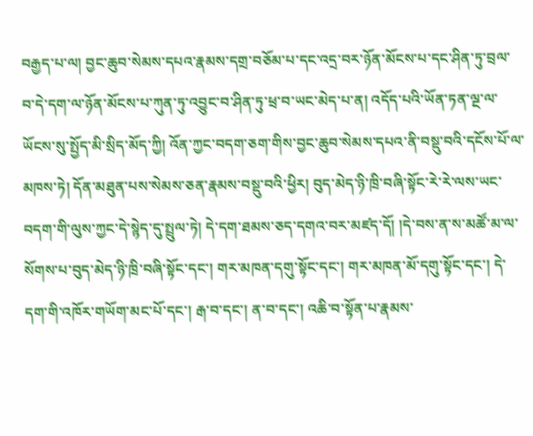བརྒྱད་པ་ལ། བྱང་ཆུབ་སེམས་དཔའ་རྣམས་དགྲ་བཅོམ་པ་དང་འདྲ་བར་ཉོན་མོངས་པ་དང་ཤིན་ཏུ་བྲལ་བ་དེ་དག་ལ་ཉོན་མོངས་པ་ཀུན་ཏུ་འབྱུང་བ་ཤིན་ཏུ་ཕྲ་བ་ཡང་མེད་པ་ན། འདོད་པའི་ཡོན་ཏན་ལྔ་ལ་ཡོངས་སུ་སྤྱོད་མི་སྲིད་མོད་ཀྱི། འོན་ཀྱང་བདག་ཅག་གིས་བྱང་ཆུབ་སེམས་དཔའ་ནི་བསྡུ་བའི་དངོས་པོ་ལ་མཁས་ཏེ། དོན་མཐུན་པས་སེམས་ཅན་རྣམས་བསྡུ་བའི་ཕྱིར། བུད་མེད་ཉི་ཁྲི་བཞི་སྟོང་རེ་རེ་ལས་ཡང་བདག་གི་ལུས་ཀྱང་དེ་སྙེད་དུ་སྤྲུལ་ཏེ། དེ་དག་ཐམས་ཅད་དགའ་བར་མཛད་དོ། །དེ་བས་ན་ས་མཚོ་མ་ལ་སོགས་པ་བུད་མེད་ཉི་ཁྲི་བཞི་སྟོང་དང་། གར་མཁན་དགུ་སྟོང་དང་། གར་མཁན་མོ་དགུ་སྟོང་དང་། དེ་དག་གི་འཁོར་གཡོག་མང་པོ་དང་། རྒ་བ་དང་། ན་བ་དང་། འཆི་བ་སྟོན་པ་རྣམས་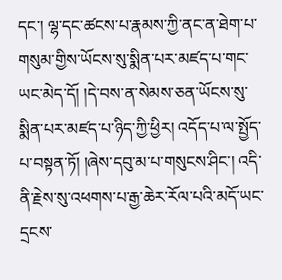དང་། ལྷ་དང་ཚངས་པ་རྣམས་ཀྱི་ནང་ན་ཐེག་པ་གསུམ་གྱིས་ཡོངས་སུ་སྨིན་པར་མཛད་པ་གང་ཡང་མེད་དོ། །དེ་བས་ན་སེམས་ཅན་ཡོངས་སུ་སྨིན་པར་མཛད་པ་ཉིད་ཀྱི་ཕྱིར། འདོད་པ་ལ་སྤྱོད་པ་བསྟན་ཏོ། །ཞེས་དབུ་མ་པ་གསུངས་ཤིང་། འདི་ནི་རྗེས་སུ་འཕགས་པ་རྒྱ་ཆེར་རོལ་པའི་མདོ་ཡང་དྲངས་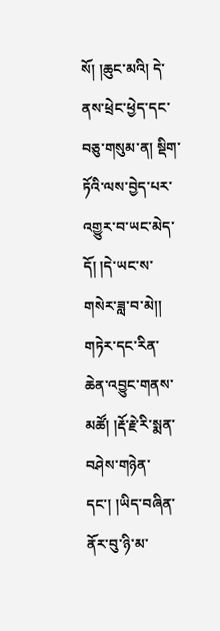སོ། །ཆུང་མའི། དེ་ནས་ཕྲེང་ཕྱེད་དང་བཅུ་གསུམ་ན། སྡིག་ཏོའི་ལས་བྱེད་པར་འགྱུར་བ་ཡང་མེད་དོ། །དེ་ཡང་ས་གསེར་ཟླ་བ་མེ།། གཏེར་དང་རིན་ཆེན་འབྱུང་གནས་མཚོ། །རྡོ་རྗེ་རི་སྨན་བཤེས་གཉེན་དང་། །ཡིད་བཞིན་ནོར་བུ་ཉི་མ་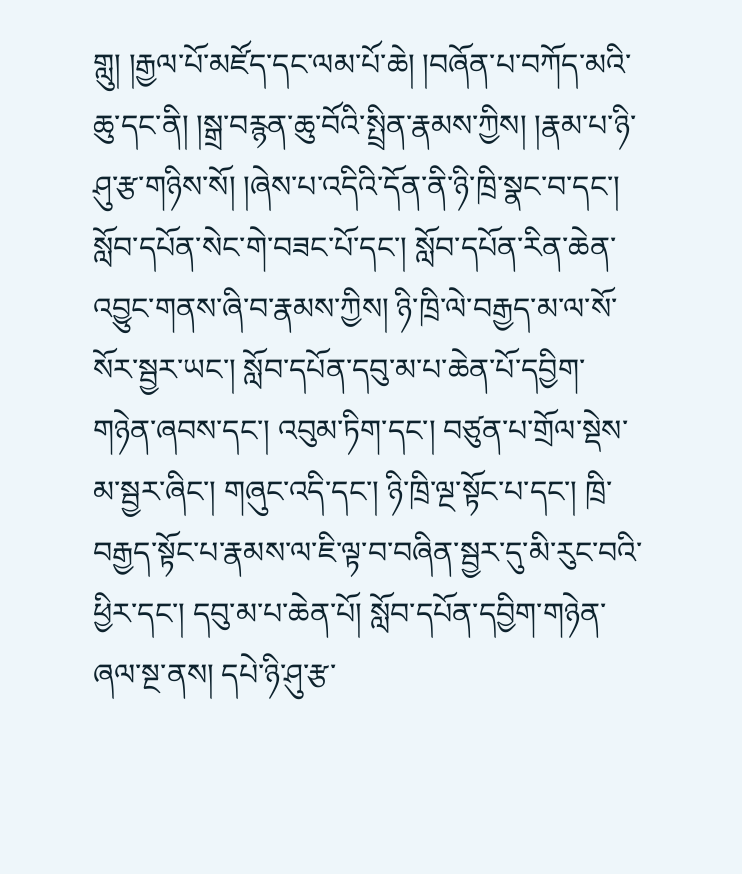གླུ། །རྒྱལ་པོ་མཛོད་དང་ལམ་པོ་ཆེ། །བཞོན་པ་བཀོད་མའི་ཆུ་དང་ནི། །སྒྲ་བརྙན་ཆུ་བོའི་སྤྲིན་རྣམས་ཀྱིས། །རྣམ་པ་ཉི་ཤུ་རྩ་གཉིས་སོ། །ཞེས་པ་འདིའི་དོན་ནི་ཉི་ཁྲི་སྣང་བ་དང་། སློབ་དཔོན་སེང་གེ་བཟང་པོ་དང་། སློབ་དཔོན་རིན་ཆེན་འབྱུང་གནས་ཞི་བ་རྣམས་ཀྱིས། ཉི་ཁྲི་ལེ་བརྒྱད་མ་ལ་སོ་སོར་སྦྱར་ཡང་། སློབ་དཔོན་དབུ་མ་པ་ཆེན་པོ་དབྱིག་གཉེན་ཞབས་དང་། འབུམ་ཏིག་དང་། བཙུན་པ་གྲོལ་སྡེས་མ་སྦྱར་ཞིང་། གཞུང་འདི་དང་། ཉི་ཁྲི་ལྔ་སྟོང་པ་དང་། ཁྲི་བརྒྱད་སྟོང་པ་རྣམས་ལ་ཇི་ལྟ་བ་བཞིན་སྦྱར་དུ་མི་རུང་བའི་ཕྱིར་དང་། དབུ་མ་པ་ཆེན་པོ། སློབ་དཔོན་དབྱིག་གཉེན་ཞལ་སྔ་ནས། དཔེ་ཉི་ཤུ་རྩ་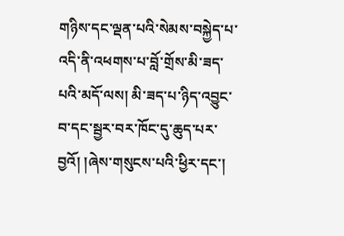གཉིས་དང་ལྡན་པའི་སེམས་བསྐྱེད་པ་འདི་ནི་འཕགས་པ་བློ་གྲོས་མི་ཟད་པའི་མདོ་ལས། མི་ཟད་པ་ཉིད་འབྱུང་བ་དང་སྦྱར་བར་ཁོང་དུ་ཆུད་པར་བྱའོ། །ཞེས་གསུངས་པའི་ཕྱིར་དང་།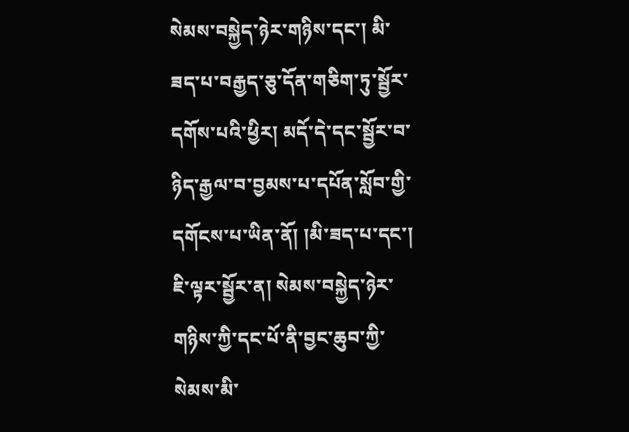སེམས་བསྐྱེད་ཉེར་གཉིས་དང་། མི་ཟད་པ་བརྒྱད་ཅུ་དོན་གཅིག་ཏུ་སྦྱོར་དགོས་པའི་ཕྱིར། མདོ་དེ་དང་སྦྱོར་བ་ཉིད་རྒྱལ་བ་བྱམས་པ་དཔོན་སློབ་གྱི་དགོངས་པ་ཡིན་ནོ། །མི་ཟད་པ་དང་། ཇི་ལྟར་སྦྱོར་ན། སེམས་བསྐྱེད་ཉེར་གཉིས་ཀྱི་དང་པོ་ནི་བྱང་ཆུབ་ཀྱི་སེམས་མི་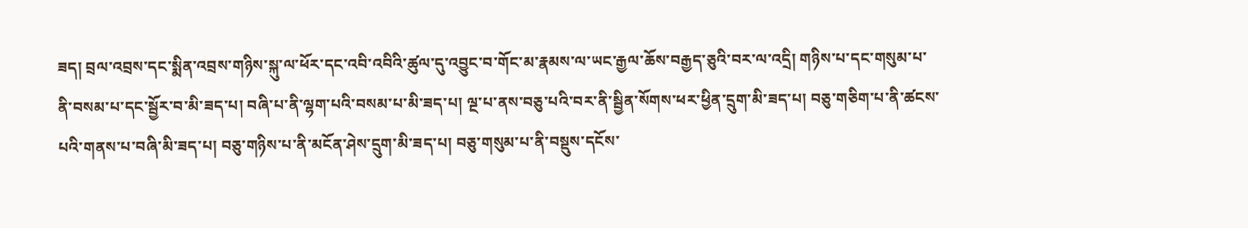ཟད། བྲལ་འབྲས་དང་སྨིན་འབྲས་གཉིས་སྐུ་ལ་ཕོར་དང་འབི་འབིའི་ཚུལ་དུ་འབྱུང་བ་གོང་མ་རྣམས་ལ་ཡང་རྒྱལ་ཆོས་བརྒྱད་ཅུའི་བར་ལ་འདྲི། གཉིས་པ་དང་གསུམ་པ་ནི་བསམ་པ་དང་སྦྱོར་བ་མི་ཟད་པ། བཞི་པ་ནི་ལྷག་པའི་བསམ་པ་མི་ཟད་པ། ལྔ་པ་ནས་བཅུ་པའི་བར་ནི་སྦྱིན་སོགས་ཕར་ཕྱིན་དྲུག་མི་ཟད་པ། བཅུ་གཅིག་པ་ནི་ཚངས་པའི་གནས་པ་བཞི་མི་ཟད་པ། བཅུ་གཉིས་པ་ནི་མངོན་ཤེས་དྲུག་མི་ཟད་པ། བཅུ་གསུམ་པ་ནི་བསྡུས་དངོས་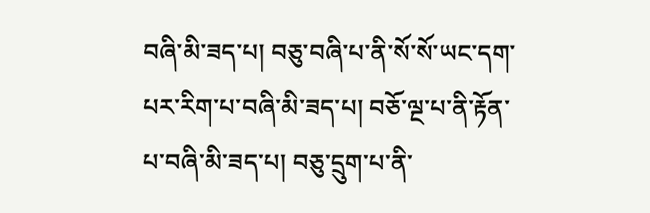བཞི་མི་ཟད་པ། བཅུ་བཞི་པ་ནི་སོ་སོ་ཡང་དག་པར་རིག་པ་བཞི་མི་ཟད་པ། བཅོ་ལྔ་པ་ནི་རྟོན་པ་བཞི་མི་ཟད་པ། བཅུ་དྲུག་པ་ནི་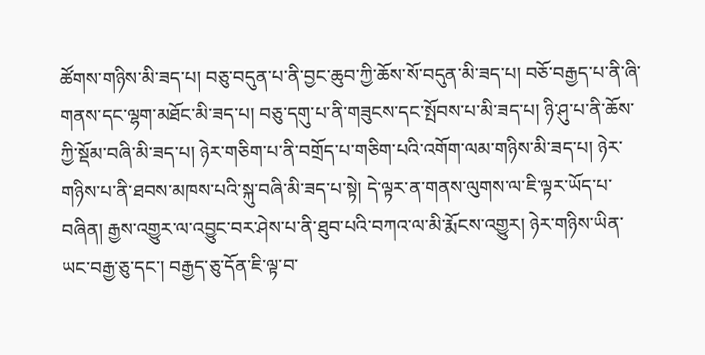ཚོགས་གཉིས་མི་ཟད་པ། བཅུ་བདུན་པ་ནི་བྱང་ཆུབ་ཀྱི་ཆོས་སོ་བདུན་མི་ཟད་པ། བཅོ་བརྒྱད་པ་ནི་ཞི་གནས་དང་ལྷག་མཐོང་མི་ཟད་པ། བཅུ་དགུ་པ་ནི་གཟུངས་དང་སྤོབས་པ་མི་ཟད་པ། ཉི་ཤུ་པ་ནི་ཆོས་ཀྱི་སྡོམ་བཞི་མི་ཟད་པ། ཉེར་གཅིག་པ་ནི་བགྲོད་པ་གཅིག་པའི་འགོག་ལམ་གཉིས་མི་ཟད་པ། ཉེར་གཉིས་པ་ནི་ཐབས་མཁས་པའི་སྐུ་བཞི་མི་ཟད་པ་སྟེ། དེ་ལྟར་ན་གནས་ལུགས་ལ་ཇི་ལྟར་ཡོད་པ་བཞིན། རྒྱས་འགྱུར་ལ་འབྱུང་བར་ཤེས་པ་ནི་ཐུབ་པའི་བཀའ་ལ་མི་རྨོངས་འགྱུར། ཉེར་གཉིས་ཡིན་ཡང་བརྒྱ་ཅུ་དང་། བརྒྱད་ཅུ་དོན་ཇི་ལྟ་བ་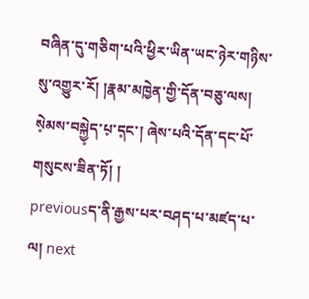བཞིན་དུ་གཅིག་པའི་ཕྱིར་ཡིན་ཡང་ཉེར་གཉིས་སུ་འགྱུར་རོ། །རྣམ་མཁྱེན་གྱི་དོན་བཅུ་ལས། སེ༷མས་བསྐྱེ༷ད་པ༷་ད༷ང་། ཞེས་པའི་དོན་དང་པོ་གསུངས་ཟིན་ཏོ། །
previousད་ནི་རྒྱས་པར་བཤད་པ་མཛད་པ་ལ། next